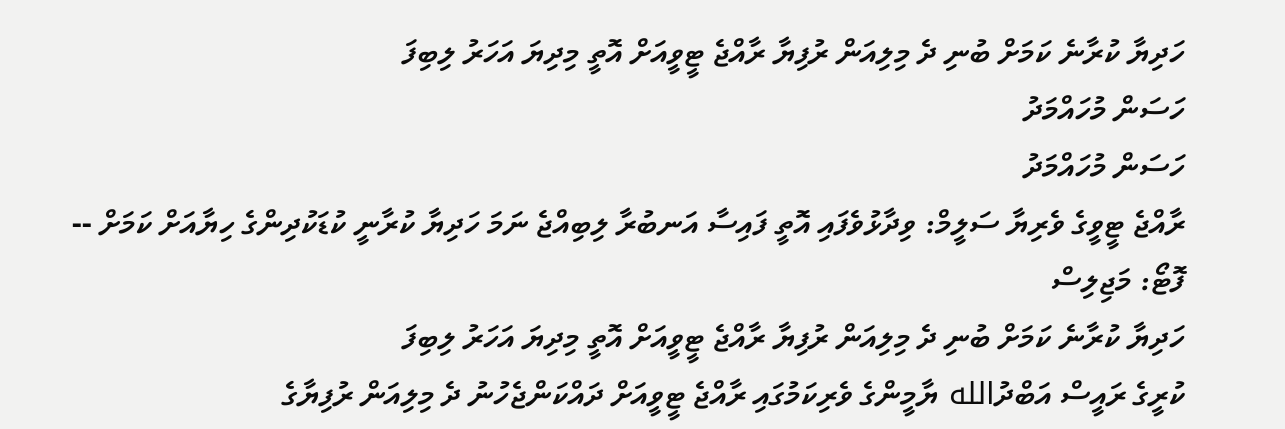ހަދިޔާ ކުރާނެ ކަމަށް ބުނި ދެ މިލިއަން ރުފިޔާ ރާއްޖެ ޓީވީއަށް އޮތީ މިދިޔަ އަހަރު ލިބިފަ
ހަސަން މުހައްމަދު
ހަސަން މުހައްމަދު
ރާއްޖެ ޓީވީގެ ވެރިޔާ ސަލީމް: ވިދާޅުވެފައި އޮތީ ފައިސާ އަނބުރާ ލިބިއްޖެ ނަމަ ހަދިޔާ ކުރާނީ ކުޑަކުދިންގެ ހިޔާއަށް ކަމަށް -- ފޮޓޯ: މަޖިލިސް
ހަދިޔާ ކުރާނެ ކަމަށް ބުނި ދެ މިލިއަން ރުފިޔާ ރާއްޖެ ޓީވީއަށް އޮތީ މިދިޔަ އަހަރު ލިބިފަ
ކުރީގެ ރައީސް އަބްދުالله ޔާމީންގެ ވެރިކަމުގައި ރާއްޖެ ޓީވީއަށް ދައްކަންޖެހުނު ދެ މިލިއަން ރުފިޔާގެ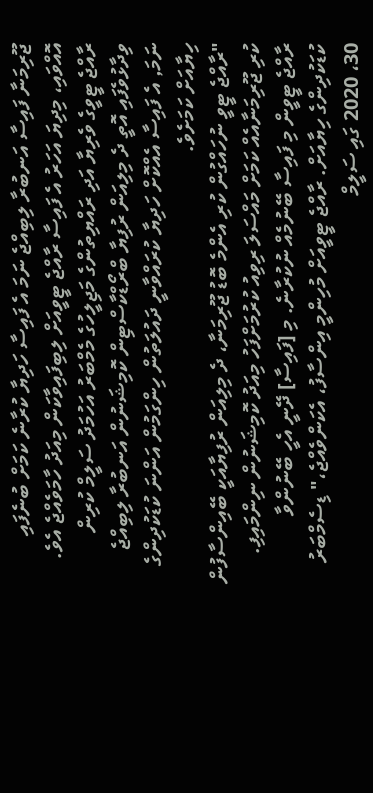ޖޫރިމަނާ ފައިސާ އަނބުރާ ލިބިއްޖެ ނަމަ އެ ފައިސާ ހަދިޔާ ކުރާނެ ކަމަށް ބުނެފައި އޮއްވައި، މިދިޔަ އަހަރު އެ ފައިސާ ރާއްޖެ ޓީވީއަށް ލިބިފައިވާކަން މިއަދު ހާމަވެއްޖެ އެވެ.
ރާއްޖެ ޓީވީގެ ވެރިޔާ އަދި ރައްޔިތުންގެ މަޖިލީހުގެ މެމްބަރު އަހުމަދު ސަލީމް ކުރިން ވިދާޅުވެފައި އޮތީ ދެ މިލިއަން ރުފިޔާ ބްރޯޑްކާސްޓިން ކޮމިޝަނުން އަނބުރާ ލިބިއްޖެ ނަމަ, އެ ފައިސާ އެއްކޮށް ހަދިޔާ ކުރައްވާނީ ދައުލަތުން ހިންގަމުން އަންނަ ކުޑަކުދިންގެ ހިޔާއަށް ކަމަށެވެ.
"ރާއްޖެ ޓީވީ ނުހައްގުން ކުރި އެންމެ ބޮޑު ޖޫރިމަނާ، ދެ މިލިއަން ރުފިޔާއަކީ ބޭއިންސާފުން ކުރި ޖޫރިމަނާއެއް ކަމަށް މައްސަލަ ރިވިއު ކުރުމަށްފަހު މިއަދު ކޮމިޝަނުން ނިންމައިފި. ރާއްޖެ ޓީވީން މި ފައިސާ ބޭނުމެއް ނުކުރާނެ. މި [ފައިސާ] ދޭނީ އެހީ ބޭނުންވާ ކުޑަކުދިންގެ ހިޔާއަށް. ރާއްޖެ ޓީވީއަށް މުހިންމީ އިންސާފު، އެކަންވެއްޖެ،" ޑިސެމްބަރު 30، 2020 ގައި ސަލީމް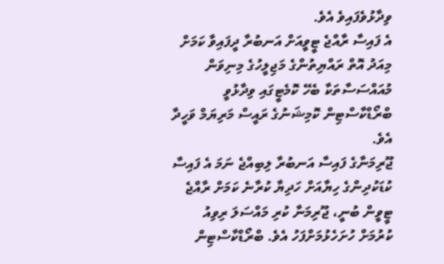ވިދާޅުވެފައިވެ އެވެ.
އެ ފައިސާ ރާއްޖެ ޓީވީއަށް އަނބުރާ ދީފައިވާ ކަމަށް މިއަދު އޮތް ރައްޔިތުންގެ މަޖިލީހުގެ މިނިވަން މުއައްސަސާތަކާ ބެހޭ ކޮމެޓީގައި ވިދާޅުވީ ބްރޯޑްކާސްޓިން ކޮމިޝަނުގެ ރައީސް މަރިޔަމް ވަހީދާ އެވެ.
ޖޫރިމަނާގެ ފައިސާ އަނބުރާ ލިބިއްޖެ ނަމަ އެ ފައިސާ ކުޑަކުދިންގެ ހިޔާއަށް ހަދިޔާ ކުރާނެ ކަމަށް ރާއްޖެ ޓީވީން ބުނީ، ޖޫރިމަނާ ކުރި މައްސަލަ ރިވިއު ކުރުމަށް ހުށަހެޅުމަށްފަހު އެވެ. ބްރޯޑްކާސްޓިން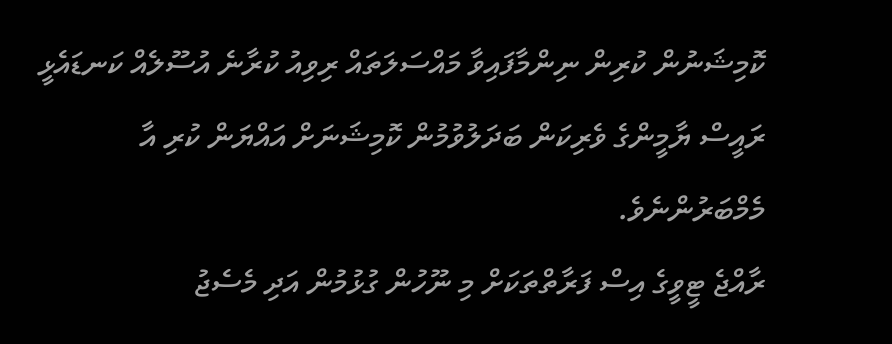ކޮމިޝަނުން ކުރިން ނިންމާފައިވާ މައްސަލަތައް ރިވިއު ކުރާނެ އުސޫލެއް ކަނޑައެޅީ ރައީސް ޔާމީންގެ ވެރިކަން ބަދަލުވުމުން ކޮމިޝަނަށް އައްޔަން ކުރި އާ މެމްބަރުންނެވެ.
ރާއްޖެ ޓީވީގެ އިސް ފަރާތްތަކަށް މި ނޫހުން ގުޅުމުން އަދި މެސެޖު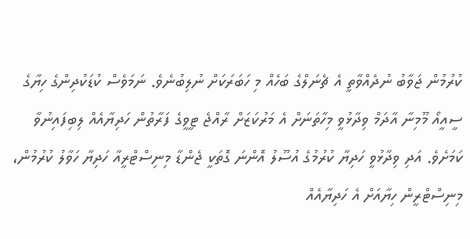ކުރުމުން ޖަވާބު ނުދެއްވާތީ އެ ޗެނަލްގެ ބަހެއް މި ހަބަރަކަށް ނުލިބުނެވެ. ނަމަވެސް ކުޑަކުދިންގެ ހިޔާގެ ސީއީއޯ މޫމިނާ އާދަމް ވިދާޅުވީ މިހާތަނަށް އެ މަރުކަޒަށް ރާއްޖެ ޓީވީގެ ފަރާތުން ހަދިޔާއެއް ލިބިފައިނުވާ ކަމަށެވެ. އަދި ވިދާޅުވީ ހަދިޔާ ކުރުމުގެ އުސޫލު އޮންނަ ގޮތަކީ ޖެންޑާ މިނިސްޓްރީއާ ހަދިޔާ ހަވާލު ކުރުމުން، މިނިސްޓްރީން ހިޔާއަށް އެ ހަދިޔާއެއް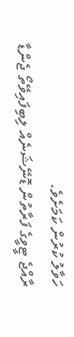ހަވާލު ކުރުން ކަމަށެވެ.
ރާއްޖެ ޓީވީގެ ފަރާތުން ޑޮނޭޝަނެއް ލިބިފައިވޭތޯ ޖެންޑާ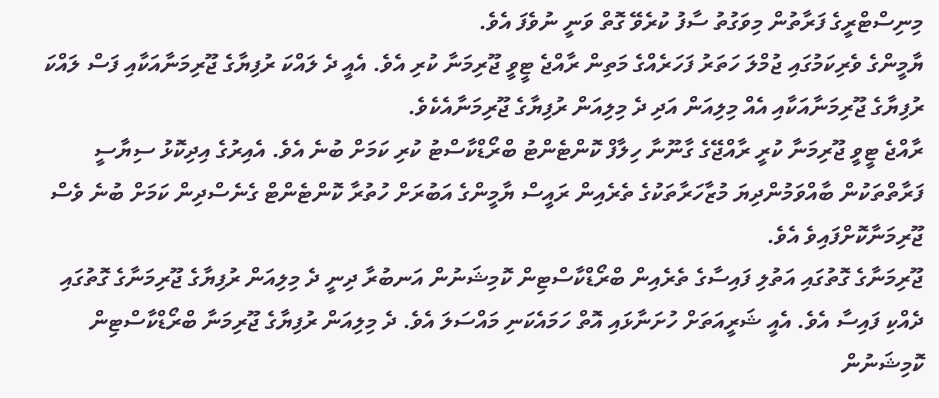މިނިސްޓްރީގެ ފަރާތުން މިވަގުތު ސާފު ކުރެވޭ ގޮތް ވަނީ ނުވެފަ އެވެ.
ޔާމީންގެ ވެރިކަމުގައި ޖުމްލަ ހަތަރު ފަހަރެއްގެ މަތިން ރާއްޖެ ޓީވީ ޖޫރިމަނާ ކުރި އެވެ. އެއީ ދެ ލައްކަ ރުފިޔާގެ ޖޫރިމަނާއަކާއި ފަސް ލައްކަ ރުފިޔާގެ ޖޫރިމަނާއަކާއި އެއް މިލިއަން އަދި ދެ މިލިއަން ރުފިޔާގެ ޖޫރިމަނާއެކެވެ.
ރާއްޖެ ޓީވީ ޖޫރިމަނާ ކުރީ ރާއްޖޭގެ ގާނޫނާ ހިލާފް ކޮންޓެންޓު ބްރޯޑްކާސްޓު ކުރި ކަމަށް ބުނެ އެވެ. އެއިރުގެ އިދިކޮޅު ސިޔާސީ ފަރާތްތަކުން ބާއްވަމުންދިޔަ މުޒާހަރާތަކުގެ ތެރެއިން ރައީސް ޔާމީންގެ އަބުރަށް ހުތުރާ ކޮންޓެންޓް ގެނެސްދިން ކަމަށް ބުނެ ވެސް ޖޫރިމަނާކޮށްފައިވެ އެވެ.
ޖޫރިމަނާގެ ގޮތުގައި އަތުލި ފައިސާގެ ތެރެއިން ބްރޯޑްކާސްޓިން ކޮމިޝަނުން އަނބުރާ ދިނީ ދެ މިލިއަން ރުފިޔާގެ ޖޫރިމަނާގެ ގޮތުގައި ދެއްކި ފައިސާ އެވެ. އެއީ ޝަރީއަތަށް ހުށަނާޅައި އޮތް ހަމައެކަނި މައްސަލަ އެވެ. ދެ މިލިއަން ރުފިޔާގެ ޖޫރިމަނާ ބްރޯޑްކާސްޓިން ކޮމިޝަނުން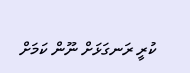ކުރީ ރަނގަޅަށް ނޫން ކަމަށް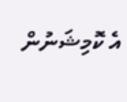އެ ކޮމިޝަނުން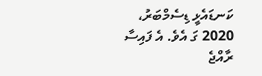ކަނޑައެޅީ ޑިސެމްބަރު، 2020 ގަ އެވެ. އެ ފައިސާ ރާއްޖެ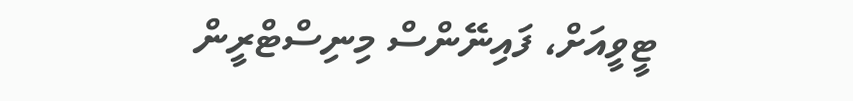ޓީވީއަށް، ފައިނޭންސް މިނިސްޓްރީން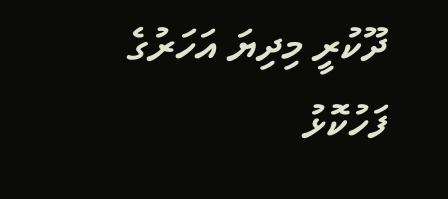ދޫކުރީ މިދިޔަ އަހަރުގެ ފަހުކޮޅު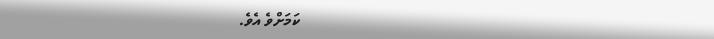ކަމަށްވެ އެވެ.